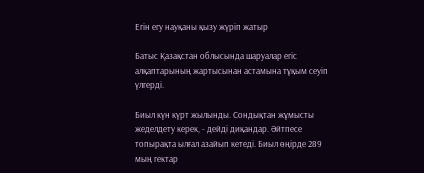Егін егу науқаны қызу жүріп жатыр

Батыс Қазақстан облысында шаруалар егіс алқаптарының жартысынан астамына тұқым сеуіп үлгерді.

Биыл күн күрт жылынды. Сондықтан жұмысты жеделдету керек, - дейді диқандар. Әйтпесе топырақта ылғал азайып кетеді. Биыл өңірде 289 мың гектар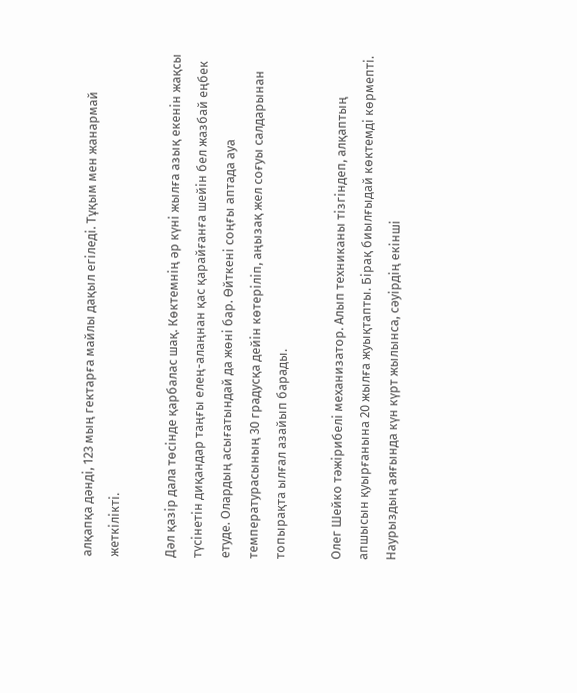алқапқа дәнді, 123 мың гектарға майлы дақыл егіледі. Тұқым мен жанармай жеткілікті.

Дәл қазір дала төсінде қарбалас шақ. Көктемнің әр күні жылға азық екенін жақсы түсінетін диқандар таңғы елең-алаңнан қас қарайғанға шейін бел жазбай еңбек етуде. Олардың асығатындай да жөні бар. Өйткені соңғы аптада ауа температурасының 30 градусқа дейін көтеріліп, аңызақ жел соғуы салдарынан топырақта ылғал азайып барады.

Олег Шейко тәжірибелі механизатор. Алып техниканы тізгіндеп, алқаптың апшысын қуырғанына 20 жылға жуықтапты. Бірақ биылғыдай көктемді көрмепті. Наурыздың аяғында күн күрт жылынса, сәуірдің екінші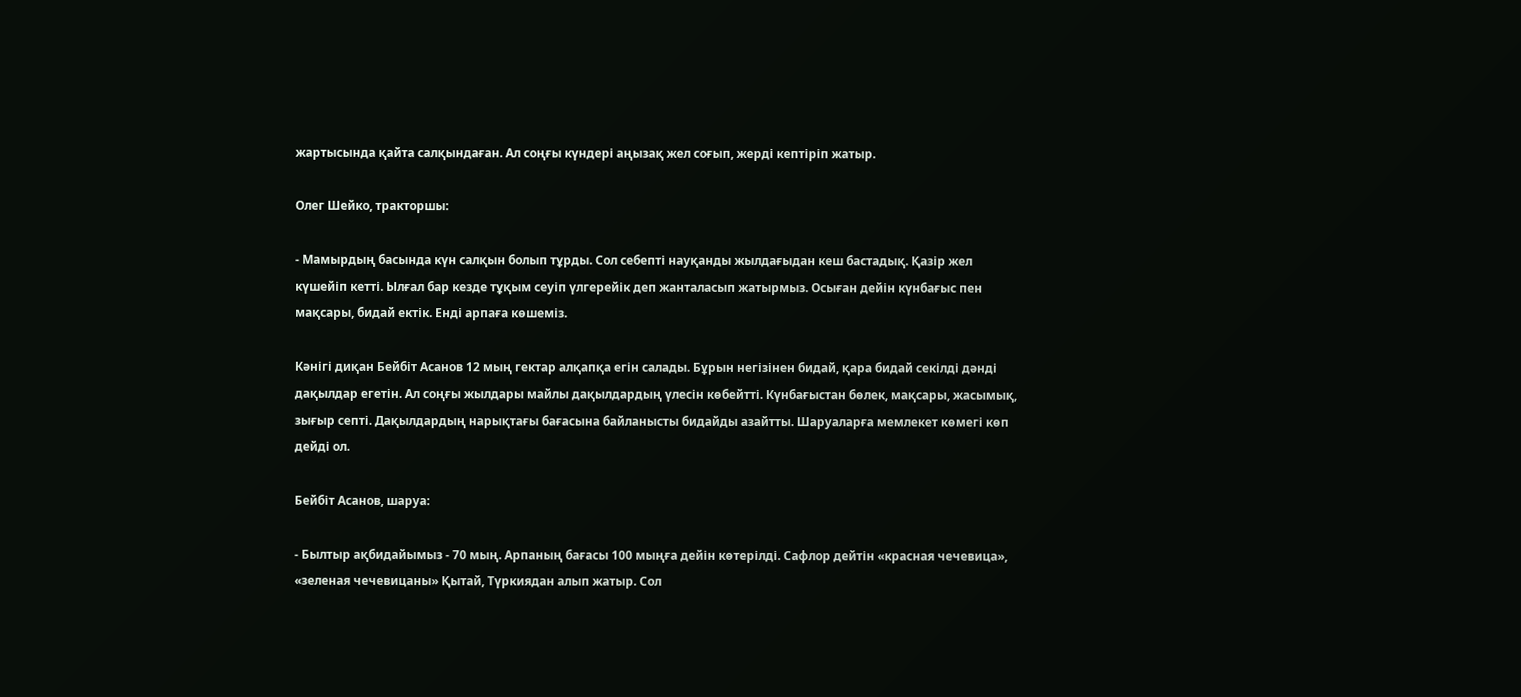жартысында қайта салқындаған. Ал соңғы күндері аңызақ жел соғып, жерді кептіріп жатыр.

Олег Шейко, тракторшы:

- Мамырдың басында күн салқын болып тұрды. Сол себепті науқанды жылдағыдан кеш бастадық. Қазір жел күшейіп кетті. Ылғал бар кезде тұқым сеуіп үлгерейік деп жанталасып жатырмыз. Осыған дейін күнбағыс пен мақсары, бидай ектік. Енді арпаға көшеміз.

Кәнігі диқан Бейбіт Асанов 12 мың гектар алқапқа егін салады. Бұрын негізінен бидай, қара бидай секілді дәнді дақылдар егетін. Ал соңғы жылдары майлы дақылдардың үлесін көбейтті. Күнбағыстан бөлек, мақсары, жасымық, зығыр септі. Дақылдардың нарықтағы бағасына байланысты бидайды азайтты. Шаруаларға мемлекет көмегі көп дейді ол.

Бейбіт Асанов, шаруа:

- Былтыр ақбидайымыз - 70 мың. Арпаның бағасы 100 мыңға дейін көтерілді. Сафлор дейтін «красная чечевица», «зеленая чечевицаны» Қытай, Түркиядан алып жатыр. Сол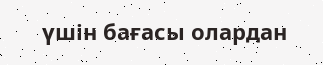үшін бағасы олардан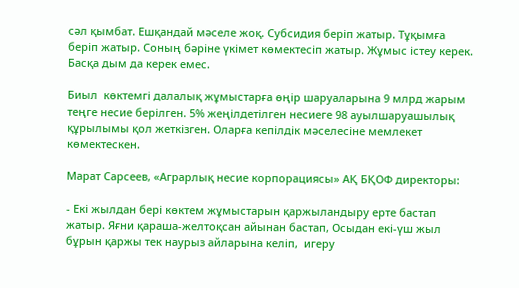сәл қымбат. Ешқандай мәселе жоқ. Субсидия беріп жатыр. Тұқымға беріп жатыр. Соның бәріне үкімет көмектесіп жатыр. Жұмыс істеу керек. Басқа дым да керек емес.

Биыл  көктемгі далалық жұмыстарға өңір шаруаларына 9 млрд жарым теңге несие берілген. 5% жеңілдетілген несиеге 98 ауылшаруашылық құрылымы қол жеткізген. Оларға кепілдік мәселесіне мемлекет көмектескен.

Марат Сарсеев, «Аграрлық несие корпорациясы» АҚ БҚОФ директоры:

- Екі жылдан бері көктем жұмыстарын қаржыландыру ерте бастап жатыр. Яғни қараша-желтоқсан айынан бастап, Осыдан екі-үш жыл бұрын қаржы тек наурыз айларына келіп,  игеру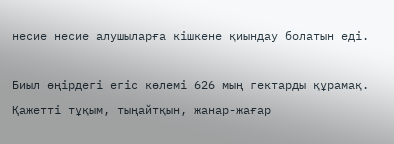несие несие алушыларға кішкене қиындау болатын еді.

Биыл өңірдегі егіс көлемі 626 мың гектарды құрамақ. Қажетті тұқым, тыңайтқын, жанар-жағар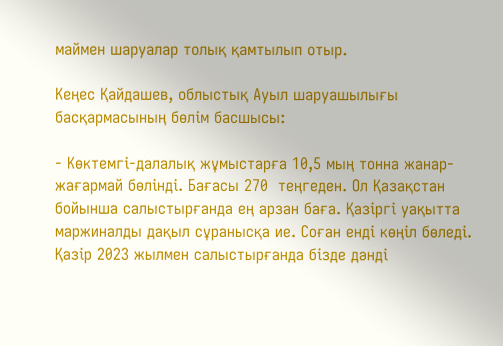маймен шаруалар толық қамтылып отыр.

Кеңес Қайдашев, облыстық Ауыл шаруашылығы басқармасының бөлім басшысы:

- Көктемгі-далалық жұмыстарға 10,5 мың тонна жанар-жағармай бөлінді. Бағасы 270  теңгеден. Ол Қазақстан бойынша салыстырғанда ең арзан баға. Қазіргі уақытта маржиналды дақыл сұранысқа ие. Соған енді көңіл бөледі. Қазір 2023 жылмен салыстырғанда бізде дәнді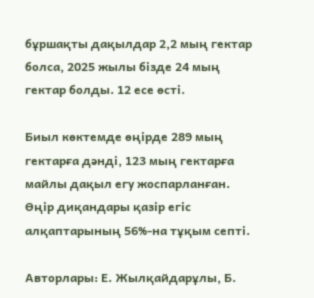бұршақты дақылдар 2,2 мың гектар болса, 2025 жылы бізде 24 мың гектар болды. 12 есе өсті.

Биыл көктемде өңірде 289 мың гектарға дәнді, 123 мың гектарға майлы дақыл егу жоспарланған. Өңір диқандары қазір егіс алқаптарының 56%-на тұқым септі.

Авторлары: Е. Жылқайдарұлы, Б.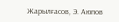Жарылғасов, Э. Аюпов